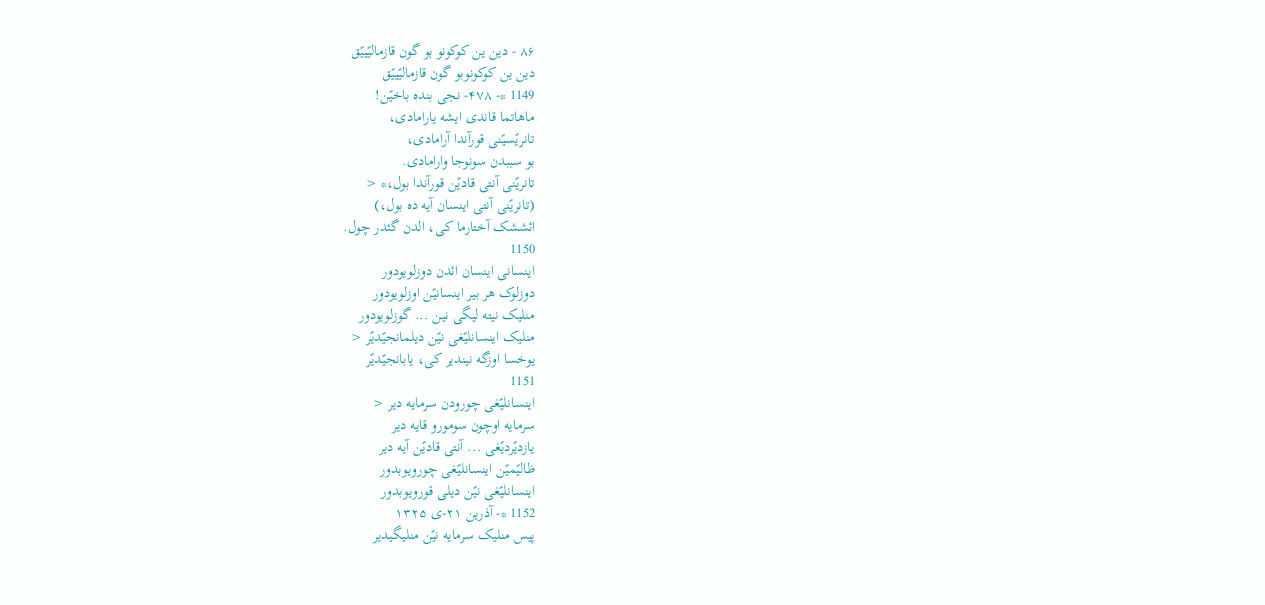۸۶ - دين ين کوکونو بو گون قازماليًييًق
دين ين کوکونوبو گون قازماليًييًق
1149 *- ۴۷۸- نجی بنده باخيًن!
ماهاتما قاندی ايشه يارامادی،
تانریًسيًنی قورآندا آرامادی،
بو سببدن سونوجا وارامادی.
تانريًنی آنتی قاديًن قورآندا بول،* <
(تانريًنی آنتی اينسان آيه ده بول،)
ائششک آختارما کی، الدن گئدر چول.
1150
اينسانی اينسان ائدن دوزلويودور
دوزلوک هر بير اينسانيًن اوزلويودور
منليک نيته ليگی نين ... گوزلويودور
منليک اينسانليًغی نيًن ديلمانجيًديًر <
يوخسا اوزگه نيندير کی، يابانجيًديًر
1151
اينسانليًغی چورودن سرمايه دير <
سرمايه اوچون سومورو قايه دير
يازديًرديًغی ... آنتی قاديًن آيه دير
ظاليًميًن اينسانليًغی چورويوبدور
اينسانليًغی نيًن ديلی قورويوبدور
1152 *- آذرين ۲۱-ی ۱۳۲۵
پيس منليک سرمايه نيًن منليگیدير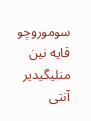سوموروچو قايه نين منليگيدير
آنتی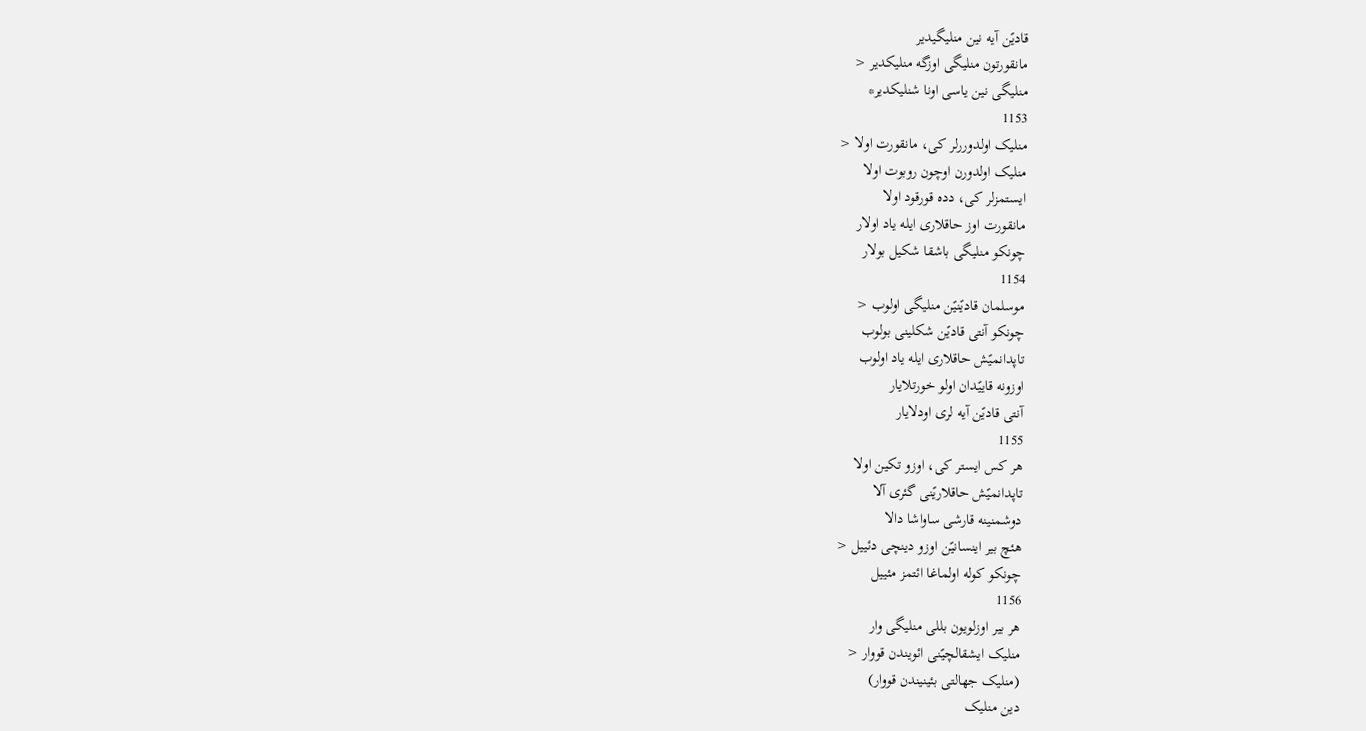قاديًن آيه نين منليگيدير
مانقورتون منليگی اوزگه منليکدير <
منليگی نين ياسی اونا شنليکدير*
1153
منليک اولدوررلر کی، مانقورت اولا <
منليک اولدورن اوچون روبوت اولا
ايستمزلر کی، دده قورقود اولا
مانقورت اوز حاقلاری ايله ياد اولار
چونکو منليگی باشقا شکيل بولار
1154
موسلمان قاديًنيًن منليگی اولوب <
چونکو آنتی قاديًن شکلينی بولوب
تاپدانميًش حاقلاری ايله ياد اولوب
اوزونه قاييًدان اولو خورتلايار
آنتی قاديًن آيه لری اودلايار
1155
هر کس ايستر کی، اوزو تکين اولا
تاپدانميًش حاقلاريًنی گئری آلا
دوشمنینه قارشی ساواشا دالا
هئچ بير اينسانيًن اوزو دينچی دئييل <
چونکو کوله اولماغا ائتمز مئييل
1156
هر بير اوزلويون بللی منليگی وار
منليک ايشقالچيًنی ائويندن قووار <
(منليک جهالتی بئينيندن قووار)
دين منليک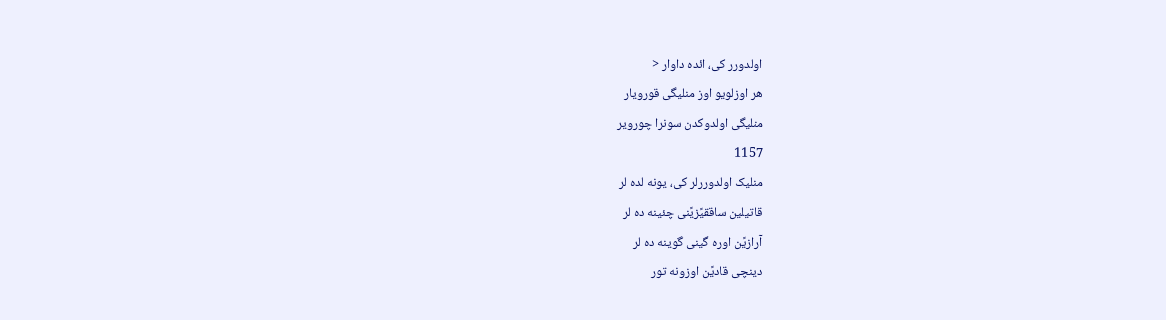اولدورر کی، ائده داوار <
هر اوزلويو اوز منليگی قورويار
منليگی اولدوکدن سونرا چوروير
1157
منليک اولدوررلر کی، يونه لده لر
قاتيلين ساققيًزيًنی چئينه ده لر
آرازيًن اوره گينی گوينه ده لر
دينچی قاديًن اوزونه تور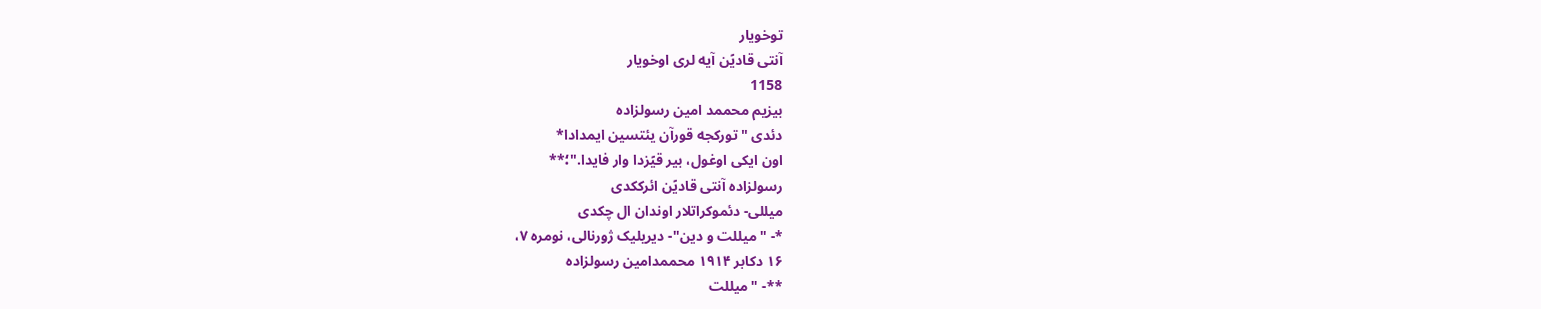توخويار
آنتی قاديًن آيه لری اوخويار
1158
بيزيم محممد امين رسولزاده
دئدی "تورکجه قورآن يئتسين ايمدادا*
اون ايکی اوغول، بير قيًزدا وار فايدا."؛**
رسولزاده آنتی قاديًن ائرککدی
ميللی- دئموکراتلار اوندان ال چکدی
*- "ميللت و دين"- ديريليک ژورنالی، نومره ۷،
۱۶ دکابر ۱۹۱۴ محممدامين رسولزاده
**- "ميللت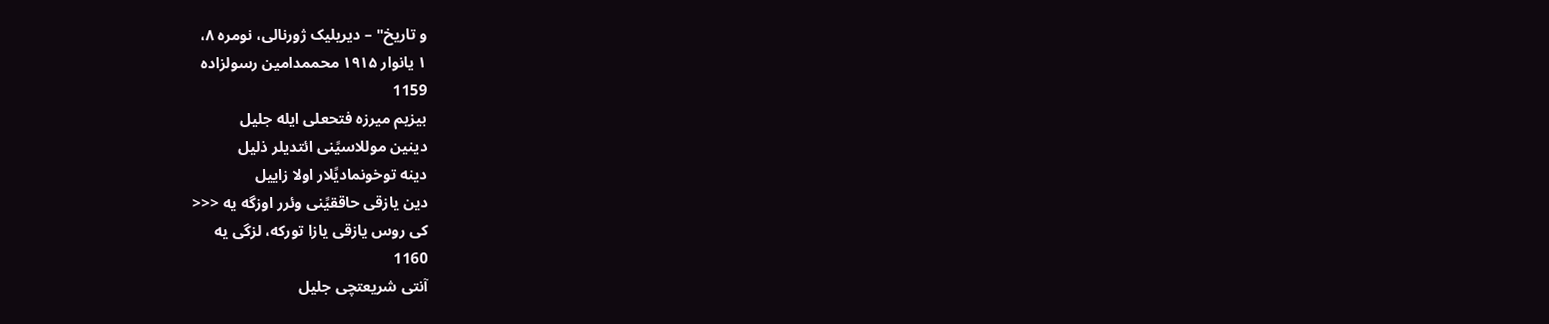و تاريخ" – ديريليک ژورنالی، نومره ۸،
۱ يانوار ۱۹۱۵ محممدامين رسولزاده
1159
بيزيم ميرزه فتحعلی ايله جليل
دينين موللاسيًنی ائتديلر ذليل
دينه توخونماديًلار اولا زاييل
دين يازقی حاققيًنی وئرر اوزگه يه <<<
کی روس يازقی يازا تورکه، لزگی يه
1160
آنتی شريعتچی جليل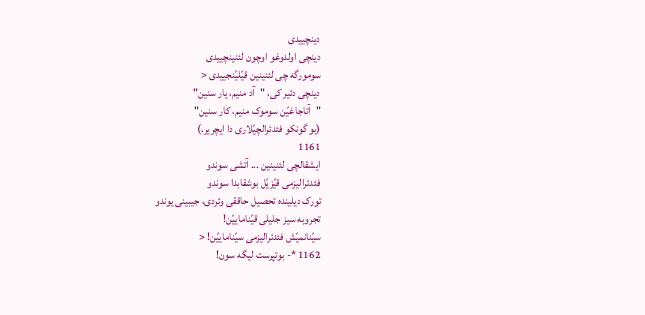دينچييدی
دينچی اولدوغو اوچون لئنينچييدی
سومورگه چی لئنينين قيًليًنجييدی <
دينچی دئير کی، "آد منيم، يار سنين"
"آتاجاغيًن سوموک منيم، کار سنين"
(بو گونکو فئدئرالچيًلاری دا ايچرير.)
1161
ايشقالچی لئنينين ... آتشی سوندو
فئدئراليزمی قيًزيًل بوشقابدا سوندو
تورک ديلينده تحصيل حاققی وئردی، جيبينی يوندو
تجروبه سيز جليلی قيًناماييًن!
سيًنانميًش فئدئراليزمی سيًناماييًن! <
1162 *- بوتپرست ليگه سون!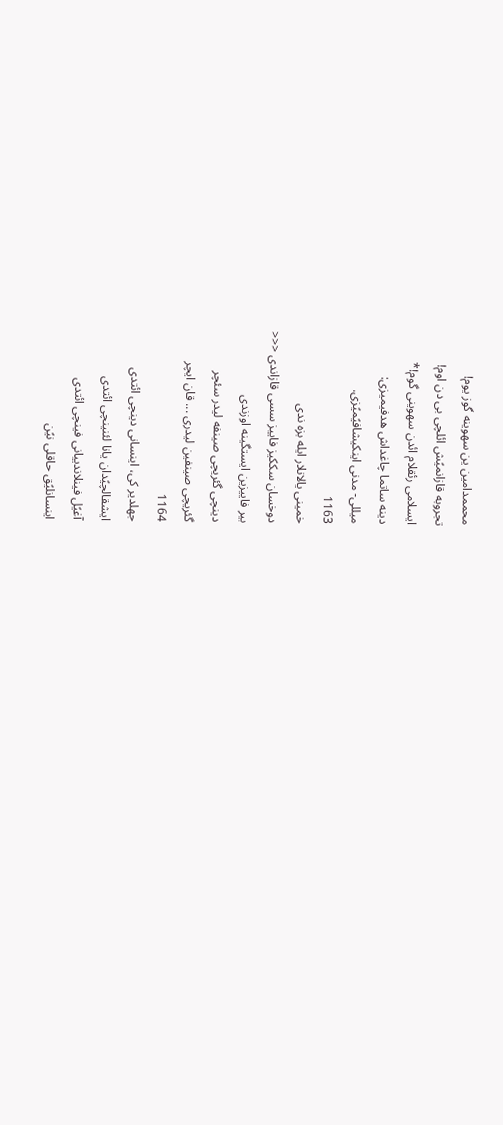محممدامين ين سهوينه گوز يوم!
تجروبه قازانميًش ائلچی بی دن اوم!
ايسلامی رئقلام ائدن سهوينی گوم!*
دينه ساتما چاغداش هدفيميزی:
ميللی- مدنی اينکيشافيًميًزی.
1163
خمينی يالانلار ايله بزه ندی
دوخسان سککيز فاييز سسی قازاندی <<<
بير فاييزين ايستگينه اوزندی
دينچی گئريچی صينفه ليدر سئچر
گئريچی صينفين ليدری ... قان ايچر
1164
جهلدير کی، اينسانی دينچی ائتدی
ايشقالچيًدان يانا لئنينچی ائتدی
آغيًل فينلاندييانی فينچی ائتدی
اينسانليًق حاقلی نيًن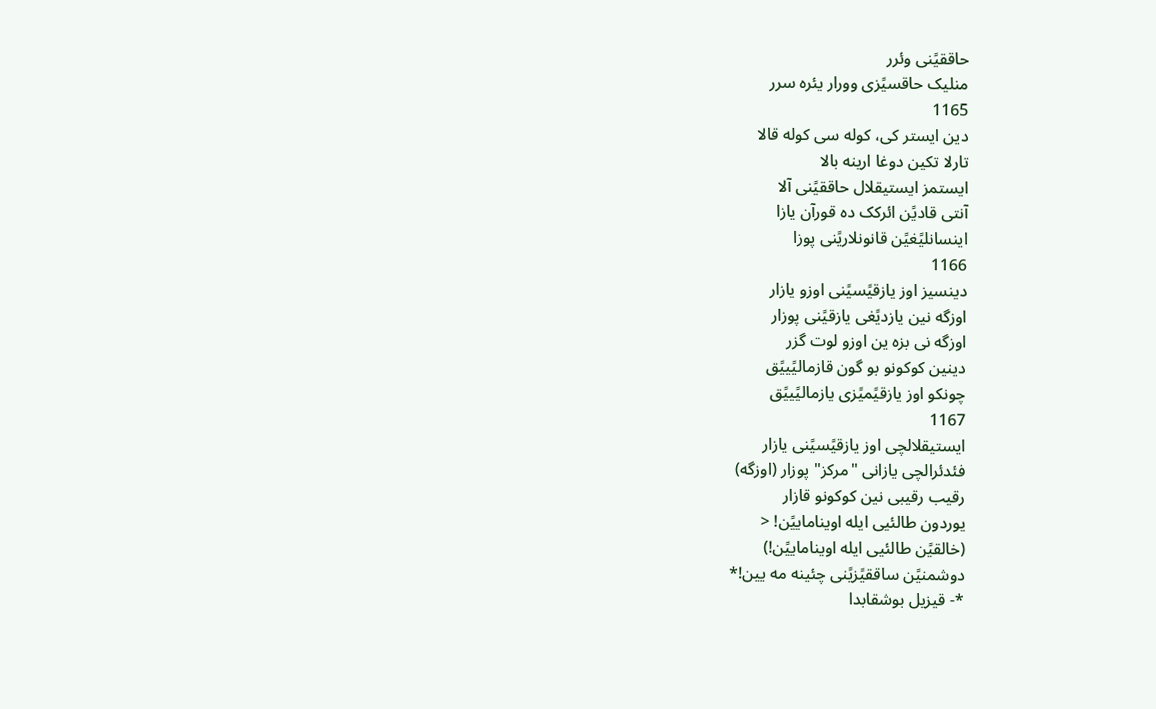حاققيًنی وئرر
منليک حاقسيًزی وورار يئره سرر
1165
دين ايستر کی، کوله سی کوله قالا
تارلا تکين دوغا ارينه بالا
ايستمز ايستيقلال حاققيًنی آلا
آنتی قاديًن ائرکک ده قورآن يازا
اينسانليًغيًن قانونلاريًنی پوزا
1166
دينسيز اوز يازقيًسيًنی اوزو يازار
اوزگه نين يازديًغی يازقيًنی پوزار
اوزگه نی بزه ين اوزو لوت گزر
دينين کوکونو بو گون قازماليًييًق
چونکو اوز يازقيًميًزی يازماليًييًق
1167
ايستيقلالچی اوز يازقيًسيًنی يازار
فئدئرالچی يازانی "مرکز" پوزار (اوزگه)
رقيب رقيبی نين کوکونو قازار
يوردون طالئيی ايله اويناماييًن! <
(خالقيًن طالئيی ايله اويناماييًن!)
دوشمنيًن ساققيًزیًنی چئينه مه يين!*
*- قيزيل بوشقابدا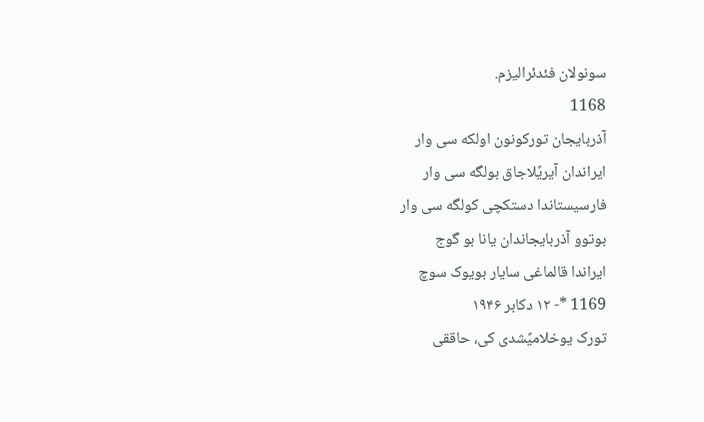سونولان فئدئراليزم.
1168
آذربايجان تورکونون اولکه سی وار
ايراندان آيريًلاجاق بولگه سی وار
فارسيستاندا دستکچی کولگه سی وار
بوتوو آذربايجاندان يانا بو گوج
ايراندا قالماغی سايار بويوک سوچ
1169 *- ۱۲ دکابر ۱۹۴۶
تورک يوخلاميًشدی کی، حاققی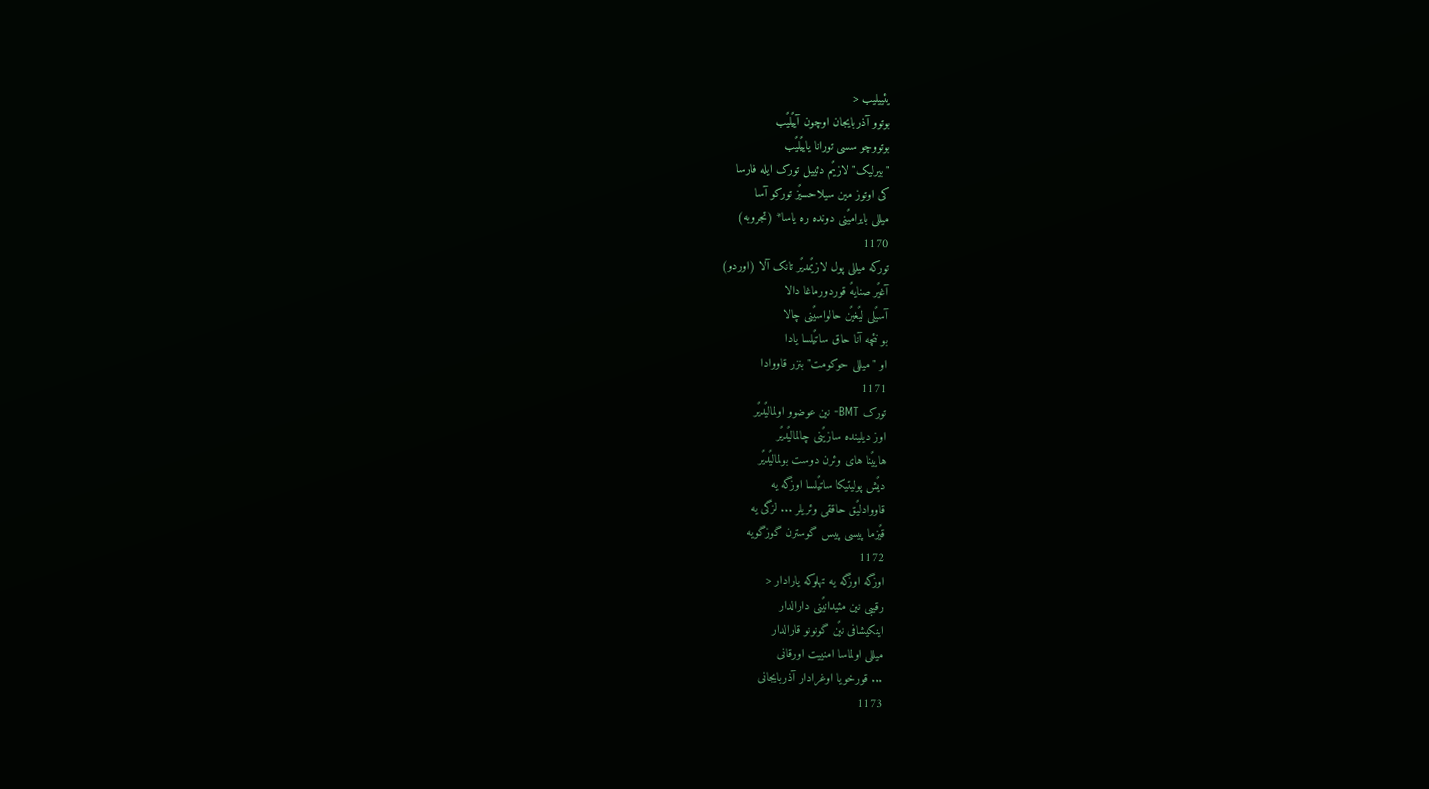يئييليب <
بوتوو آذربايجان اوچون آييًليًب
بوتووچو سسی تورانا ياييًليًب
"بيرليک" لازيًم دئييل تورک ايله فارسا
کی اوتوز مين سيلاحسيًز تورکو آسا
ميللی بايراميًنی دونده ره ياسا* (تجروبه)
1170
تورکه ميللی پول لازيًمديًر تانک آلا (اوردو)
آغيًر صنايهً قوردورماغا دالا
آسيًلی ليًغيًن حالواسيًنی چالا
بو نئچه آنا حاق ساتيًلسا يادا
او "ميللی حوکومت" بنزر قاووادا
1171
تورک BMT- نين عوضوو اولماليًديًر
اوز ديلينده سازيًنی چالماليًديًر
هاييًنا های وئرن دوست بولماليًديًر
ديًش پوليتيکا ساتيًلسا اوزگه يه
قاووادليًق حاققی وئريلر ... لزگی يه
قيًزما پيسی پيس گوسترن گوزگويه
1172
اوزگه اوزگه يه تهلوکه يارادار <
رقيبی نين مئيدانيًنی دارالدار
اينکيشافی نيًن گونونو قارالدار
ميللی اولماسا امنييت اورقانی
... قورخويا اوغرادار آذربايجانی
1173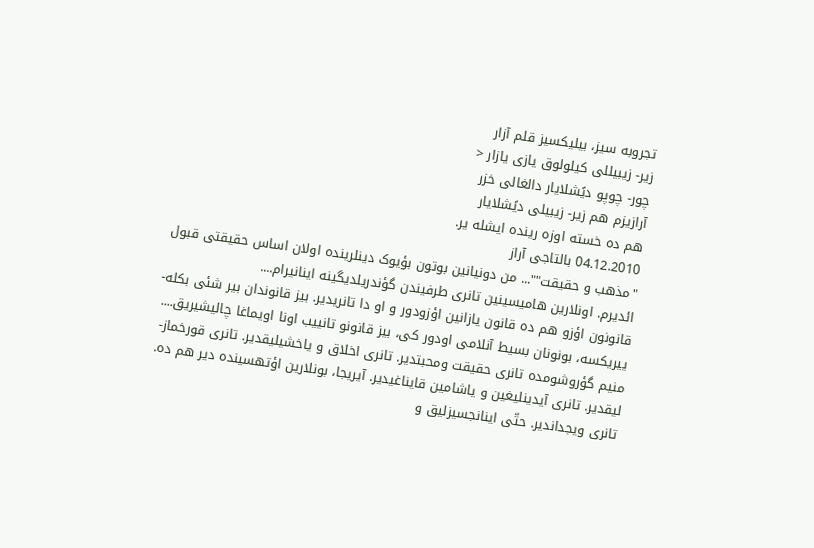تجروبه سيز، بيليکسيز قلم آزار
زير- زيبيللی کيلولوق يازی يازار <
چور- چوپو ديًشلايار دالغالی خزر
آرازيزم هم زير- زيبيلی ديًشلايار
هم ده خسته اوزه رينده ايشله ير.
04.12.2010 بالتاجی آراز
"مذهب و حقيقت""... من دونیانین بوتون بؤیوک دینلرینده اولان اساس حقیقتی قبول
ائدیرم. اونلارین هامیسینین تانری طرفیندن گؤندریلدیگینه اینانیرام....
قانونون اؤزو هم ده قانون یازانین اؤزودور و او دا تانریدیر. بیز قانوندان بیر شئی بکله-
ییریکسه، بونونان بسیط آنلامی اودور کی، بیز قانونو تانییب اونا اویماغا چالیشیریق....
منیم گؤروشومده تانری حقیقت ومحبتدیر. تانری اخلاق و یاخشیلیقدیر. تانری قورخماز-
لیقدیر. تانری آیدینلیغین و یاشامین قایناغیدیر. آیریجا، بونلارین اؤتهسینده دیر هم ده.
تانری ویجداندیر. حتّی اینانجسیزلیق و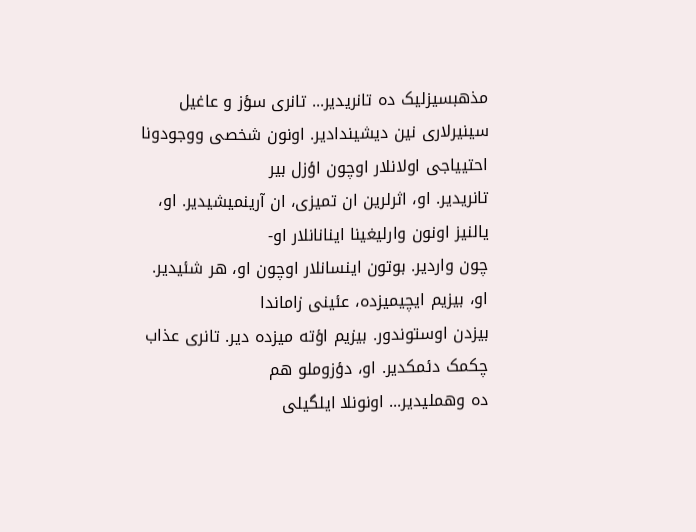مذهبسیزلیک ده تانریدیر... تانری سؤز و عاغیل
سینیرلاری نین دیشیندادیر. اونون شخصی ووجودونا احتییاجی اولانلار اوچون اؤزل بیر
تانریدیر. او، اثرلرین ان تمیزی، ان آرینمیشیدیر. او، یالنیز اونون وارلیغینا اینانانلار او-
چون واردیر. بوتون اینسانلار اوچون او، هر شئیدیر. او، بیزیم ایچیمیزده، عئینی زاماندا
بیزدن اوستوندور. بیزیم اؤته میزده دیر. تانری عذاب چکمک دئمکدیر. او، دؤزوملو هم
ده وهملیدیر... اونونلا ایلگیلی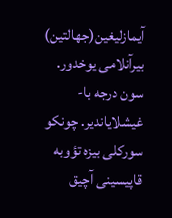آیمازلیغین(جهالتین) بیرآنلامی یوخدور. سون درجه با-
غیشلایاندیر. چونکو سورکلی بیزه تؤوبه قاپیسینی آچیق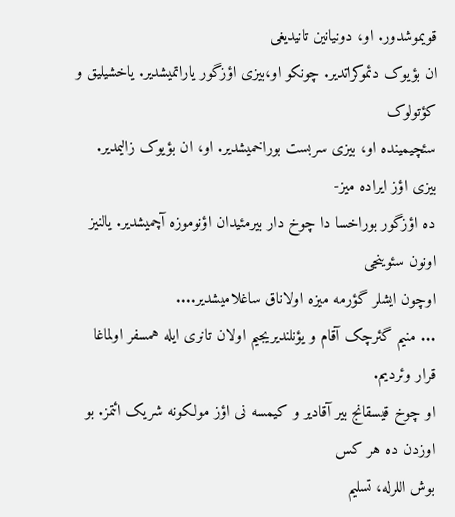قویموشدور. او، دونیانین تانیدیغی
ان بؤیوک دئموکراتدیر. چونکو او،بیزی اؤزگور یاراتمیشدیر. یاخشیلیق و کؤتولوک
سئچیمینده او، بیزی سربست بوراخمیشدیر. او، ان بؤیوک زالیمدیر. بیزی اؤز ایراده میز-
ده اؤزگور بوراخسا دا چوخ دار بیرمئیدان اؤنوموزه آچمیشدیر. یالنیز اونون سئوینجی
اوچون ایشلر گؤرمه میزه اولاناق ساغلامیشدیر....
... منیم گئرچک آقام و یؤنلندیریجیم اولان تانری ایله همسفر اولماغا قرار وئردیم.
او چوخ قیسقانج بیر آقادیر و کیمسه نی اؤز مولکونه شریک ائتمز. بو اوزدن ده هر کس
بوش اللرله، تسلیم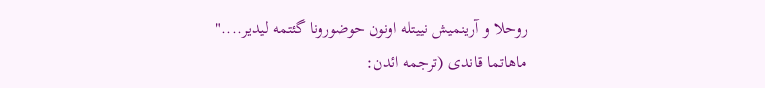روحلا و آرینمیش نییتله اونون حوضورونا گئتمه لیدیر...."
ماهاتما قاندی (ترجمه ائدن: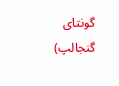گونتای گنجالپ)